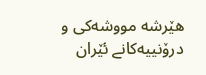هێرشە مووشەکی و درۆنییەکانے ئێران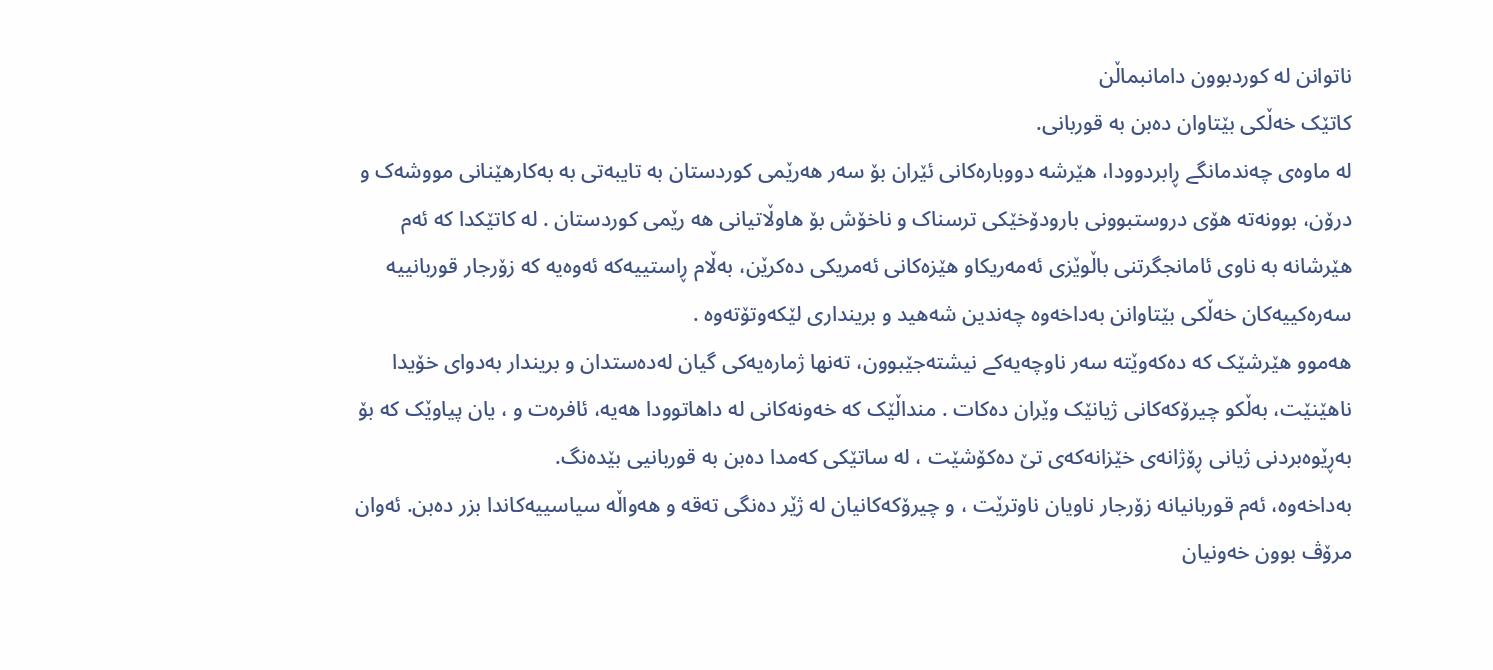ناتوانن لە کوردبوون دامانبماڵن
کاتێک خەڵکی بێتاوان دەبن بە قوربانی.
لە ماوەی چەندمانگے ڕابردوودا، هێرشە دووبارەکانی ئێران بۆ سەر هەرێمی کوردستان بە تایبەتی بە بەکارهێنانی مووشەک و درۆن، بوونەتە هۆی دروستبوونی بارودۆخێکی ترسناک و ناخۆش بۆ هاوڵاتیانی هە رێمی کوردستان . لە کاتێکدا کە ئەم هێرشانە بە ناوی ئامانجگرتنی باڵوێزی ئەمەریکاو هێزەکانی ئەمریکی دەکرێن، بەڵام ڕاستییەکە ئەوەیە کە زۆرجار قوربانییە سەرەکییەکان خەڵکی بێتاوانن بەداخەوە چەندین شەهید و برینداری لێکەوتۆتەوە .
هەموو هێرشێک کە دەکەوێتە سەر ناوچەیەکے نیشتەجێبوون، تەنها ژمارەیەکی گیان لەدەستدان و بریندار بەدوای خۆیدا ناهێنێت، بەڵکو چیرۆکەکانی ژیانێک وێران دەکات . منداڵێک کە خەونەکانی لە داهاتوودا هەیە، ئافرەت و ، یان پیاوێک کە بۆ بەڕێوەبردنی ژیانی ڕۆژانەی خێزانەکەی تێ دەکۆشێت ، لە ساتێکی کەمدا دەبن بە قوربانیی بێدەنگ.
بەداخەوە، ئەم قوربانیانە زۆرجار ناویان ناوترێت ، و چیرۆکەکانیان لە ژێر دەنگی تەقە و هەواڵە سیاسییەکاندا بزر دەبن. ئەوان مرۆڤ بوون خەونیان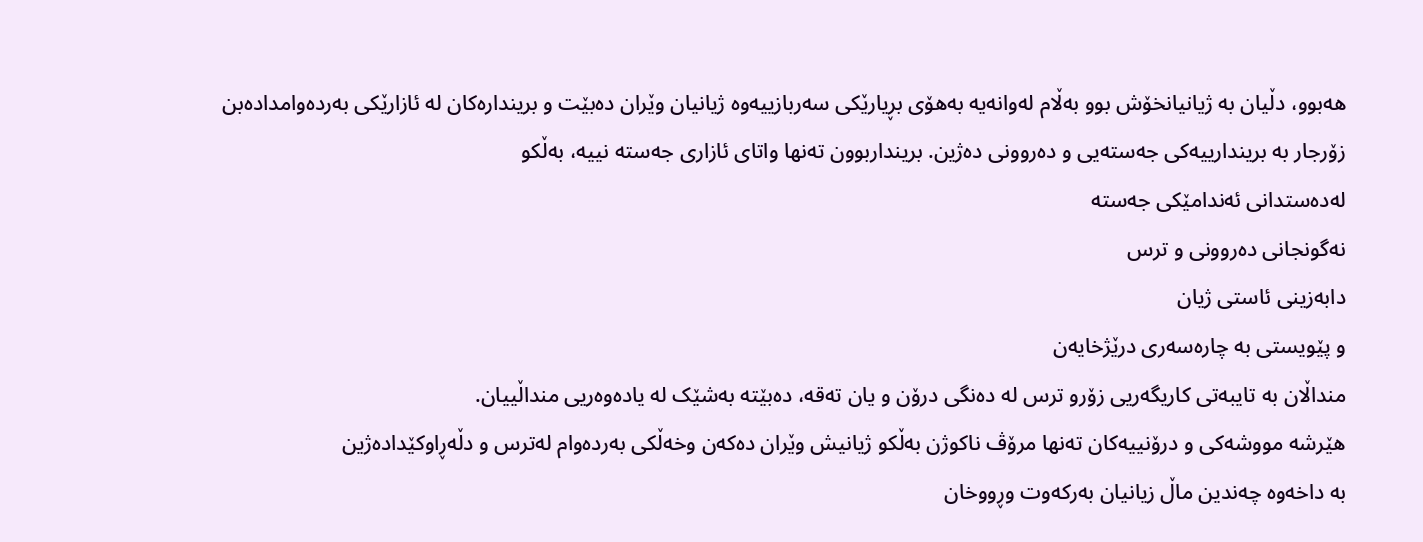هەبوو، دڵیان بە ژیانیانخۆش بوو بەڵام لەوانەیە بەهۆی بڕیارێکی سەربازییەوە ژیانیان وێران دەبێت و بریندارەکان له ئازارێکی بەردەوامدادەبن
زۆرجار بە بریندارییەکی جەستەیی و دەروونی دەژین. برینداربوون تەنها واتای ئازاری جەستە نییە، بەڵکو
لەدەستدانی ئەندامێکی جەستە
نەگونجانی دەروونی و ترس
دابەزینی ئاستی ژیان
و پێویستی بە چارەسەری درێژخایەن
منداڵان بە تایبەتی کاریگەریی زۆرو ترس لە دەنگی درۆن و یان تەقە، دەبێتە بەشێک لە یادەوەریی منداڵییان.
هێرشە مووشەکی و درۆنییەکان تەنها مرۆڤ ناکوژن بەڵکو ژیانیش وێران دەکەن وخەڵکی بەردەوام لەترس و دڵەڕاوکێدادەژین
بە داخەوە چەندین ماڵ زیانیان بەرکەوت وڕووخان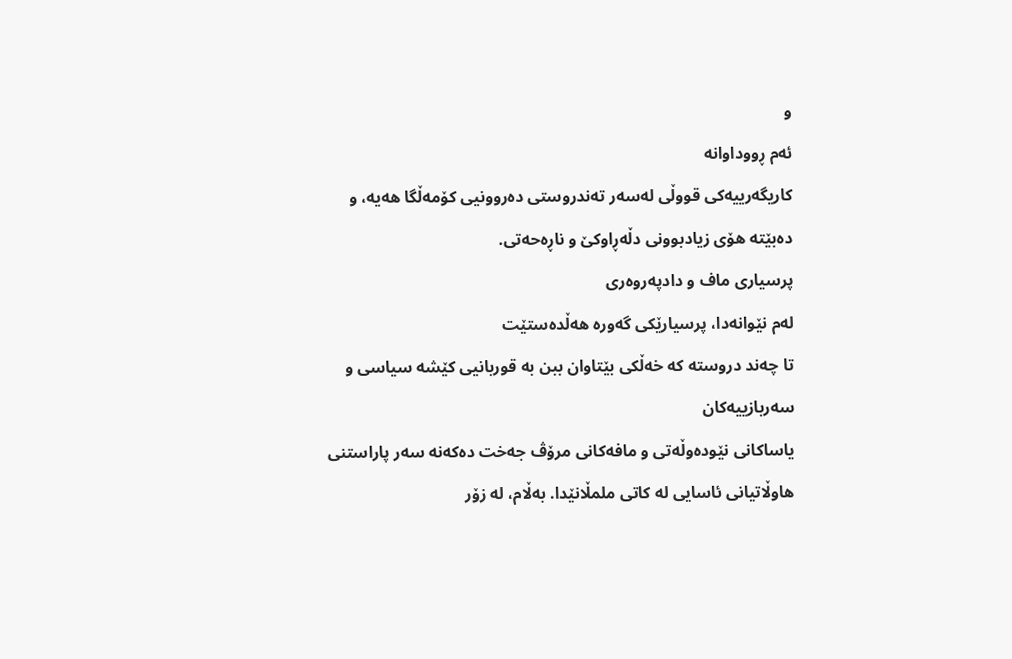و
ئەم ڕووداوانە
کاریگەرییەکی قووڵی لەسەر تەندروستی دەروونیی کۆمەڵگا هەیە، و دەبێتە هۆی زیادبوونی دڵەڕاوکێ و ناڕەحەتی.
پرسیاری ماف و دادپەروەری
لەم نێوانەدا، پرسیارێکی گەورە هەڵدەستێت
تا چەند دروستە کە خەڵکی بێتاوان ببن بە قوربانیی کێشە سیاسی و سەربازییەکان
یاساکانی نێودەوڵەتی و مافەکانی مرۆڤ جەخت دەکەنە سەر پاراستنی هاوڵاتیانی ئاسایی لە کاتی ملمڵانێدا. بەڵام، لە زۆر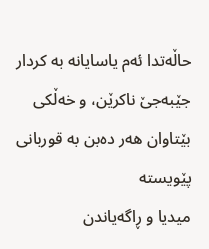حاڵەتدا ئەم یاسایانە بە کردار جێبەجێ ناکرێن، و خەڵکی بێتاوان هەر دەبن بە قوربانی
پێویستە
میدیا و ڕاگەیاندن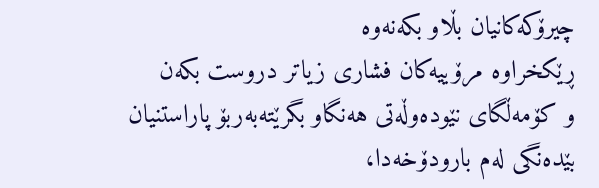چیرۆکەکانیان بڵاو بکەنەوە
ڕێکخراوە مرۆییەکان فشاری زیاتر دروست بکەن
و کۆمەڵگای نێودەوڵەتی هەنگاو بگرێتەبەربۆ پاراستنیان
بێدەنگی لەم بارودۆخەدا،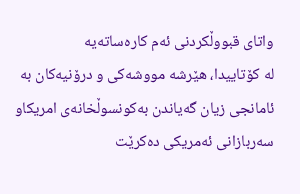واتای قبووڵکردنی ئەم کارەساتەیە
لە کۆتاییدا، هێرشە مووشەکی و درۆنیەکان بە ئامانجی زیان گەیاندن بەکونسوڵخانەی امریکاو سەربازانی ئەمریکی دەکرێت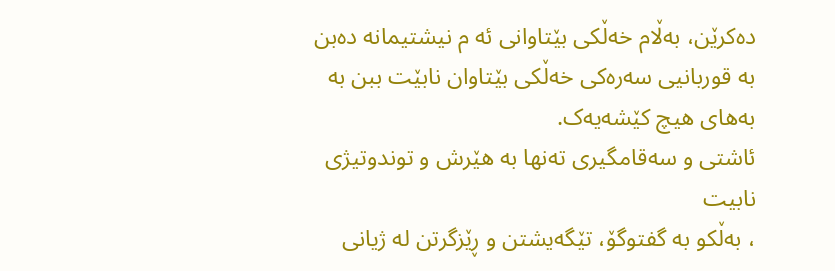دەکرێن، بەڵام خەڵکی بێتاوانی ئه م نیشتیمانە دەبن بە قوربانیی سەرەکی خەڵکی بێتاوان نابێت ببن بە بەهای هیچ کێشەیەک.
ئاشتی و سەقامگیری تەنها بە هێرش و توندوتیژی نابیت
، بەڵکو بە گفتوگۆ، تێگەیشتن و ڕێزگرتن لە ژیانی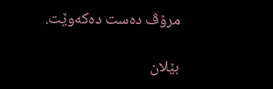مرۆڤ دەست دەکەوێت.

بێلان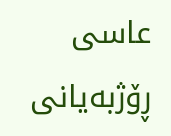عاسی ڕۆژبەیانی